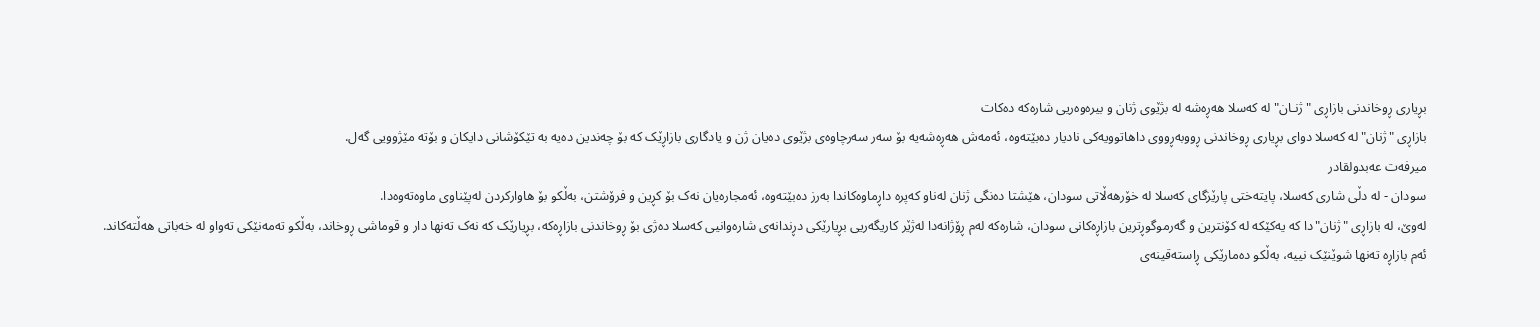بڕیاری ڕوخاندنی بازاڕی "ژنـان" لە کەسلا هەڕەشە لە بژێوی ژنان و بیرەوەریی شارەکە دەکات
بازاڕی "ژنان" لە کەسلا دوای بڕیاری ڕوخاندنی ڕووبەڕووی داهاتوویەکی نادیار دەبێتەوە، ئەمەش هەڕەشەیە بۆ سەر سەرچاوەی بژێوی دەیان ژن و یادگاری بازاڕێک کە بۆ چەندین دەیە بە تێکۆشانی دایکان و بۆتە مێژوویی گەل.
میرفەت عەبدولقادر
سودان - لە دڵی شاری کەسلا، پایتەختی پارێزگای کەسلا لە خۆرهەڵاتی سودان، هێشتا دەنگی ژنان لەناو کەپرە داڕماوەکاندا بەرز دەبێتەوە، ئەمجارەیان نەک بۆ کڕین و فرۆشتن، بەڵکو بۆ هاوارکردن لەپێناوی ماوەتەوەدا.
لەوێ، لە بازاڕی "ژنان"دا کە یەکێکە لە کۆنترین و گەرموگوڕترین بازاڕەکانی سودان، شارەکە لەم ڕۆژانەدا لەژێر کاریگەریی بڕیارێکی دڕندانەی شارەوانیی کەسلا دەژی بۆ ڕوخاندنی بازاڕەکە، بڕیارێک کە نەک تەنها دار و قوماشی ڕوخاند، بەڵکو تەمەنێکی تەواو لە خەباتی هەڵتەکاند.
ئەم بازاڕە تەنها شوێنێک نییە، بەڵکو دەمارێکی ڕاستەقینەی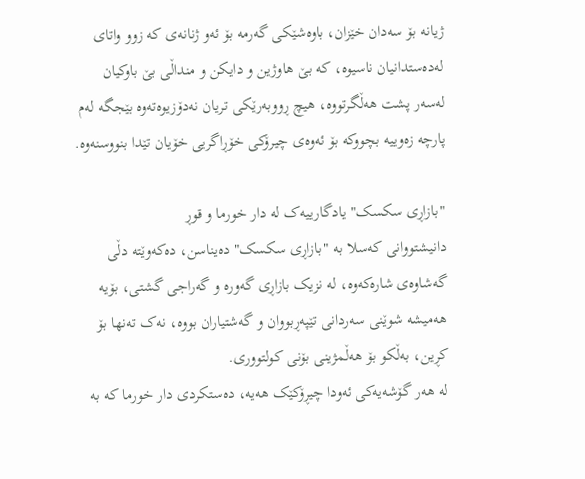ژیانە بۆ سەدان خێزان، باوەشێکی گەرمە بۆ ئەو ژنانەی کە زوو واتای لەدەستدانیان ناسیوە، کە بێ هاوژین و دایکن و منداڵی بێ باوکیان لەسەر پشت هەڵگرتووە، هیچ ڕووبەرێکی تریان نەدۆزیوەتەوە بێجگە لەم پارچە زەوییە بچووکە بۆ ئەوەی چیرۆکی خۆڕاگریی خۆیان تێدا بنووسنەوە.

"بازاڕی سکسک" یادگارییەک لە دار خورما و قوڕ
دانیشتووانی کەسلا بە "بازاڕی سکسک" دەیناسن، دەکەوێتە دڵی گەشاوەی شارەکەوە، لە نزیک بازاڕی گەورە و گەراجی گشتی، بۆیە هەمیشە شوێنی سەردانی تێپەڕبووان و گەشتیاران بووە، نەک تەنها بۆ کڕین، بەڵکو بۆ هەڵمژینی بۆنی کولتووری.
لە هەر گۆشەیەکی ئەودا چیڕۆکێک هەیە، دەستکردی دار خورما کە بە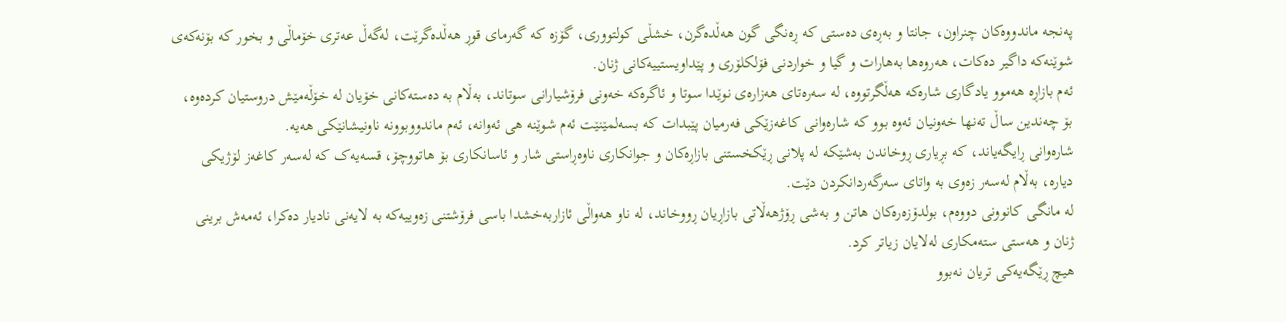پەنجە ماندووەکان چنراون، جانتا و بەڕەی دەستی کە ڕەنگی گون هەڵدەگرن، خشڵی کولتووری، گۆزە کە گەرمای قوڕ هەڵدەگرێت، لەگەڵ عەتری خۆماڵی و بخور کە بۆنەکەی شوێنەکە داگیر دەکات، هەروەھا بەهارات و گیا و خواردنی فۆلکلۆری و پێداویستییەکانی ژنان.
ئەم بازاڕە هەموو یادگاری شارەکە هەڵگرتووە، لە سەرەتای هەزارەی نوێدا سوتا و ئاگرەکە خەونی فرۆشیارانی سوتاند، بەڵام بە دەستەکانی خۆیان لە خۆڵەمێش دروستیان کردەوە، بۆ چەندین ساڵ تەنها خەونیان ئەوە بوو کە شارەوانی کاغەزێکی فەرمیان پێبدات کە بسەلمێنێت ئەم شوێنە هی ئەوانە، ئەم ماندووبوونە ناونیشانێکی هەیە.
شارەوانی ڕایگەیاند، کە بڕیاری ڕوخاندن بەشێکە لە پلانی ڕێکخستنی بازاڕەکان و جوانکاری ناوەڕاستی شار و ئاسانکاری بۆ هاتووچۆ، قسەیەک کە لەسەر کاغەز لۆژیکی دیارە، بەڵام لەسەر زەوی بە واتای سەرگەردانکردن دێت.
لە مانگی کانوونی دووەم، بولدۆزەرەکان هاتن و بەشی ڕۆژهەڵاتی بازاڕیان ڕووخاند، لە ناو هەواڵی ئازاربەخشدا باسی فرۆشتنی زەوییەکە بە لایەنی نادیار دەکرا، ئەمەش برینی ژنان و هەستی ستەمکاری لەلایان زیاتر کرد.
هیچ ڕێگەیەکی تریان نەبوو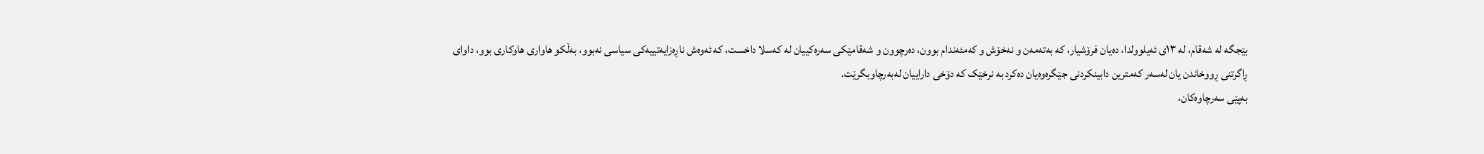بێجگە لە شەقام، لە ١٣ی ئەیلوولدا، دەیان فرۆشیار، کە بەتەمەن و نەخۆش و کەمئەندام بوون، دەرچوون و شەقامێکی سەرەکییان لە کەسلا داخست، کە ئەوەش ناڕەزایەتییەکی سیاسی نەبوو، بەڵکو هاواری هاوکاری بوو، داوای ڕاگرتنی ڕووخاندن یان لەسەر کەمترین دابینکردنی جێگرەوەیان دەکرد بە نرخێک کە دۆخی داراییان لەبەرچاوبگرێت.
بەپێی سەرچاوەکان،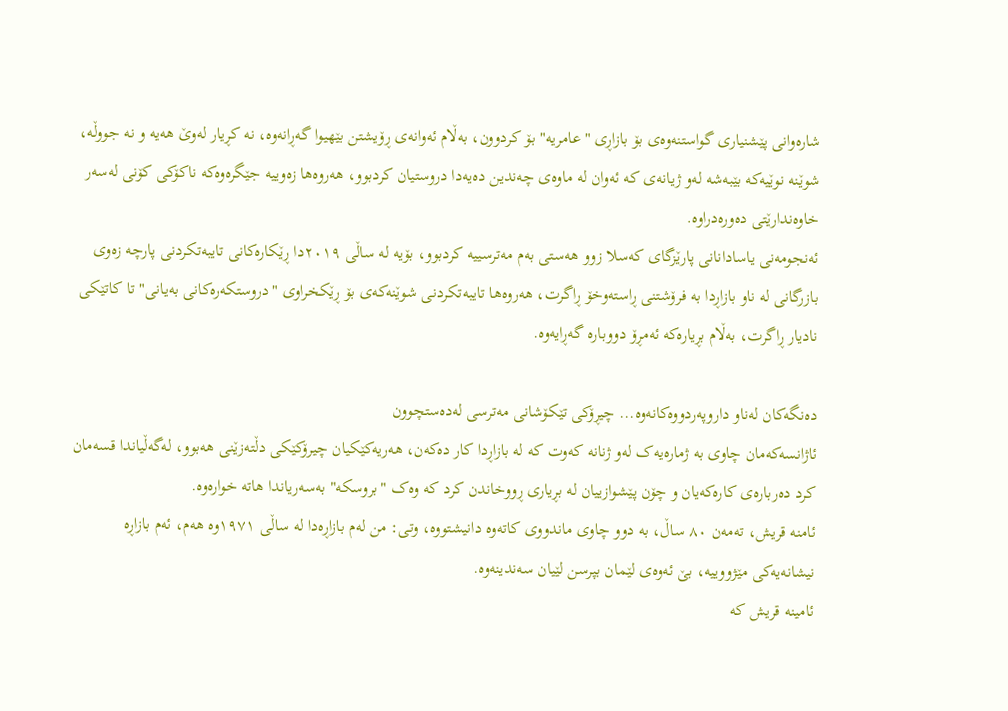شارەوانی پێشنیاری گواستنەوەی بۆ بازاڕی "عامریە" بۆ کردوون، بەڵام ئەوانەی ڕۆیشتن بێهیوا گەڕانەوە، نە کڕیار لەوێ هەیە و نە جووڵە، شوێنە نوێیەکە بێبەشە لەو ژیانەی کە ئەوان لە ماوەی چەندین دەیەدا دروستیان کردبوو، هەروەها زەوییە جێگرەوەکە ناکۆکی کۆنی لەسەر خاوەندارێتی دەورەدراوە.
ئەنجومەنی یاسادانانی پارێزگای کەسلا زوو هەستی بەم مەترسییە کردبوو، بۆیە لە ساڵی ٢٠١٩دا ڕێکارەکانی تایبەتکردنی پارچە زەوی بازرگانی لە ناو بازاڕدا بە فرۆشتنی ڕاستەوخۆ ڕاگرت، هەروەھا تایبەتکردنی شوێنەکەی بۆ ڕێکخراوی "دروستکەرەکانی بەیانی" تا کاتێکی نادیار ڕاگرت، بەڵام بڕیارەکە ئەمڕۆ دووبارە گەڕایەوە.

دەنگەکان لەناو داروپەردووەکانەوە... چیڕۆکی تێکۆشانی مەترسی لەدەستچوون
ئاژانسەکەمان چاوی بە ژمارەیەک لەو ژنانە کەوت کە لە بازاڕدا کار دەکەن، هەریەکێکیان چیرۆکێکی دڵتەزێنی هەبوو، لەگەڵیاندا قسەمان کرد دەربارەی کارەکەیان و چۆن پێشوازییان لە بڕیاری ڕووخاندن کرد کە وەک "بروسکە" بەسەریاندا هاته خوارەوە.
ئامنە قريش، تەمەن ٨٠ ساڵ، بە دوو چاوی ماندووی کاتەوە دانیشتووە، وتی: من لەم بازاڕەدا لە ساڵی ١٩٧١وە هەم، ئەم بازاڕە نیشانەیەکی مێژووییە، بێ ئەوەی لێمان بپرسن لێیان سەندینەوە.
ئامینە قريش کە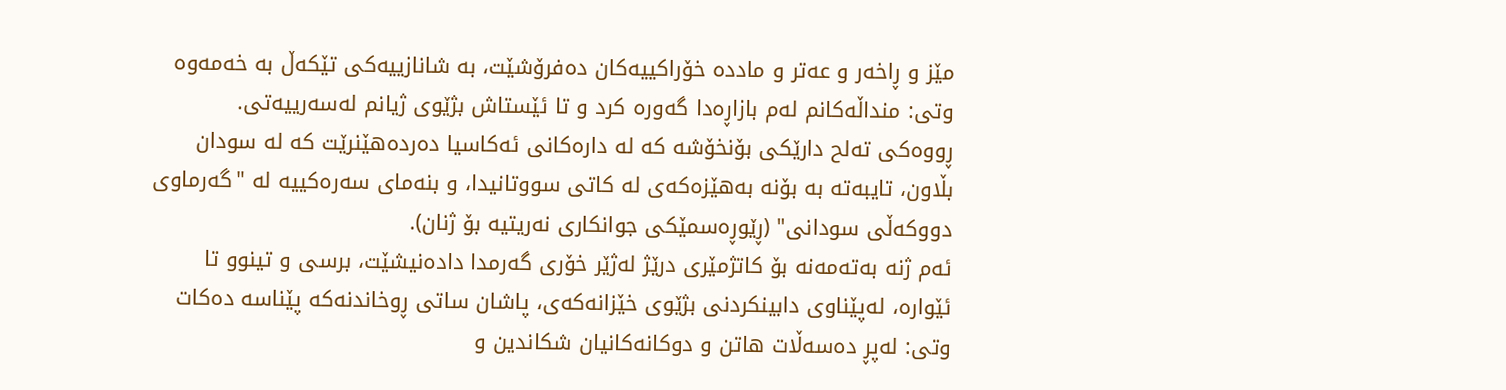مێز و ڕاخەر و عەتر و ماددە خۆراکییەکان دەفرۆشێت، بە شانازییەکی تێکەڵ بە خەمەوە وتی: منداڵەکانم لەم بازاڕەدا گەورە کرد و تا ئێستاش بژێوی ژیانم لەسەرییەتی.
ڕووەکی تەلح دارێکی بۆنخۆشە کە لە دارەکانی ئەکاسیا دەردەهێنرێت کە لە سودان بڵاون، تایبەتە بە بۆنە بەهێزەکەی لە کاتی سووتانیدا، و بنەمای سەرەکییە لە "گەرماوی دووکەڵی سودانی" (ڕێوڕەسمێکی جوانکاری نەریتیە بۆ ژنان).
ئەم ژنە بەتەمەنە بۆ کاتژمێری درێژ لەژێر خۆری گەرمدا دادەنیشێت، برسی و تینوو تا ئێوارە، لەپێناوی دابینکردنی بژێوی خێزانەکەی، پاشان ساتی ڕوخاندنەکە پێناسە دەکات وتی: لەپڕ دەسەڵات هاتن و دوکانەکانیان شکاندین و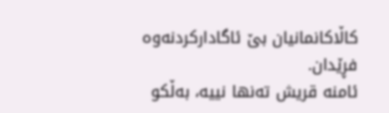کاڵاکانمانیان بێ ئاگادارکردنەوە فڕێدان.
ئامنە قريش تەنها نییە، بەڵکو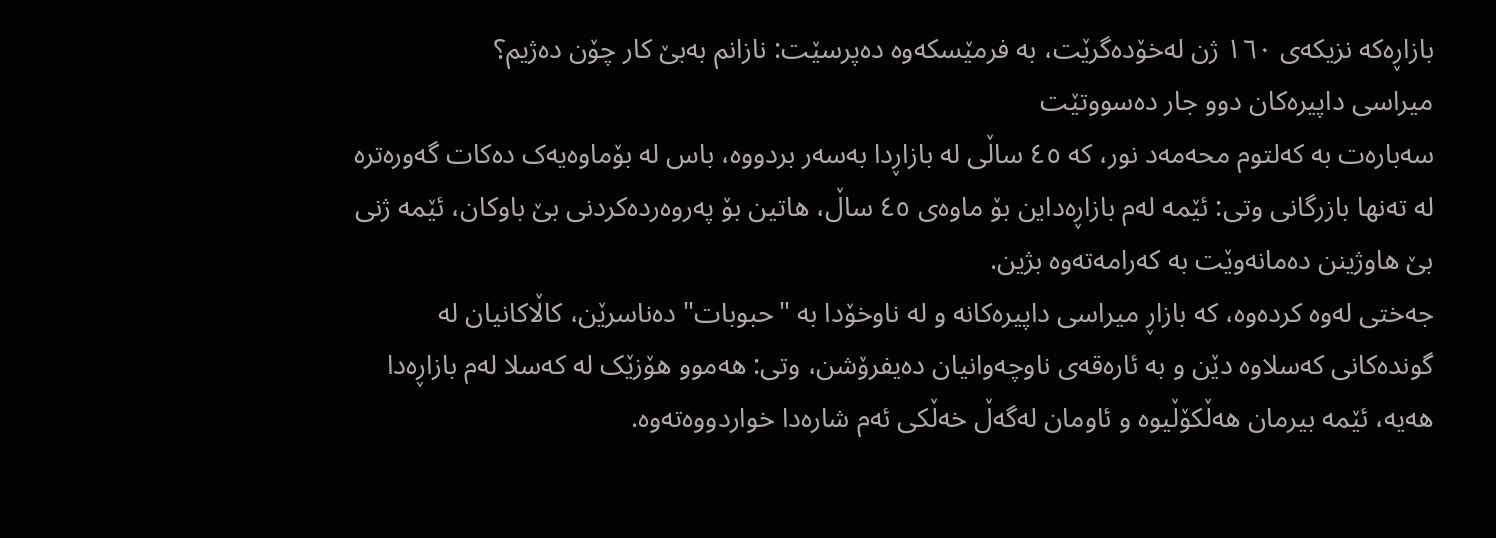بازاڕەکە نزیکەی ١٦٠ ژن لەخۆدەگرێت، بە فرمێسکەوە دەپرسێت: نازانم بەبێ کار چۆن دەژیم؟
میراسی داپیرەکان دوو جار دەسووتێت
سەبارەت بە کەلتوم محەمەد نور، کە ٤٥ ساڵی لە بازاڕدا بەسەر بردووە، باس لە بۆماوەیەک دەکات گەورەترە لە تەنها بازرگانی وتی: ئێمە لەم بازاڕەداین بۆ ماوەی ٤٥ ساڵ، هاتین بۆ پەروەردەکردنی بێ باوکان، ئێمە ژنی بێ هاوژینن دەمانەوێت بە کەرامەتەوە بژین.
جەختی لەوە کردەوە، کە بازاڕ میراسی داپیرەکانە و لە ناوخۆدا بە "حبوبات" دەناسرێن، کاڵاکانیان لە گوندەکانی کەسلاوە دێن و بە ئارەقەی ناوچەوانیان دەیفرۆشن، وتی: هەموو هۆزێک لە کەسلا لەم بازاڕەدا هەیە، ئێمە بیرمان هەڵکۆڵیوە و ئاومان لەگەڵ خەڵکی ئەم شارەدا خواردووەتەوە.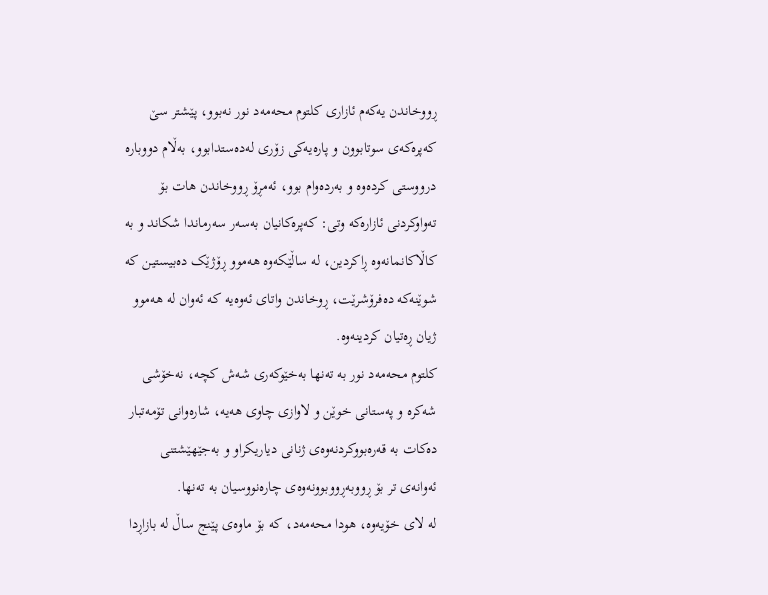ڕووخاندن یەکەم ئازاری کلتوم محەمەد نور نەبوو، پێشتر سێ کەپرەکەی سوتابوون و پارەیەکی زۆری لەدەستدابوو، بەڵام دووبارە درووستی کردەوە و بەردەوام بوو، ئەمڕۆ ڕووخاندن هات بۆ تەواوکردنی ئازارەکە وتی: کەپرەکانیان بەسەر سەرماندا شکاند و بە کاڵاکانمانەوە ڕاکردین، لە ساڵێکەوە هەموو ڕۆژێک دەبیستین کە شوێنەکە دەفرۆشرێت، ڕوخاندن واتای ئەوەیە کە ئەوان لە هەموو ژیان ڕەتیان کردینەوە.
کلتوم محەمەد نور بە تەنها بەخێوکەری شەش کچە، نەخۆشی شەکرە و پەستانی خوێن و لاوازی چاوی هەیە، شارەوانی تۆمەتبار دەکات بە قەرەبووکردنەوەی ژنانی دیاریکراو و بەجێهێشتنی ئەوانەی تر بۆ ڕووبەڕووبوونەوەی چارەنووسیان بە تەنها.
لە لای خۆیەوە، هودا محەمەد، کە بۆ ماوەی پێنج ساڵ لە بازاڕدا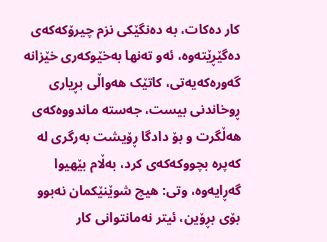کار دەکات، بە دەنگێکی نزم چیرۆکەکەی دەگێڕێتەوە، ئەو تەنها بەخێوکەری خێزانە گەورەکەیەتی، کاتێک هەواڵی بڕیاری ڕوخاندنی بیست، جەستە ماندووەکەی هەڵگرت و بۆ دادگا ڕۆیشت بەرگری لە کەپرە بچووکەکەی کرد، بەڵام بێهیوا گەڕایەوە، وتی: هیچ شوێنێکمان نەبوو بۆی بڕۆین، ئیتر نەمانتوانی کار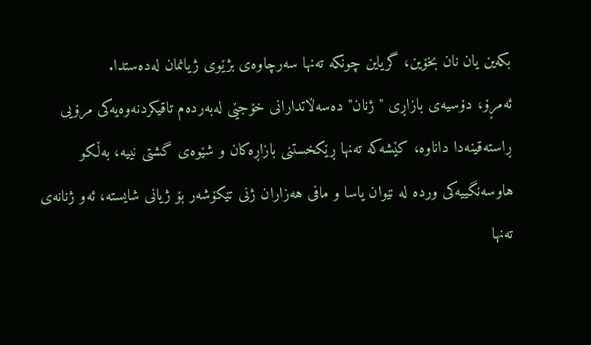بکەین یان نان بخۆین، گریاین چونکە تەنها سەرچاوەی بژێوی ژیانمان لەدەستدا.
ئەمڕۆ، دۆسیەی بازاڕی "ژنان" دەسەڵاتدارانی خۆجێی لەبەردەم تاقیکردنەوەیەکی مرۆیی ڕاستەقینەدا داناوە، کێشەکە تەنها ڕێکخستنی بازاڕەکان و شێوەی گشتی نییە، بەڵکو هاوسەنگییەکی وردە لە نێوان یاسا و مافی هەزاران ژنی تێکۆشەر بۆ ژیانی شایستە، ئەو ژنانەی تەنها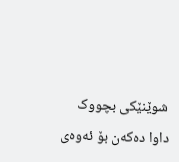شوێنێکی بچووک داوا دەکەن بۆ ئەوەی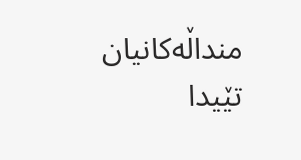منداڵەکانیان تێیدا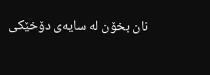نان بخۆن لە سایەی دۆخێکی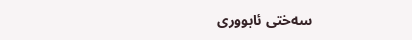سەختی ئابووری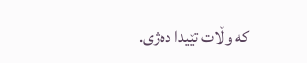کە وڵات تێیدا دەژی.